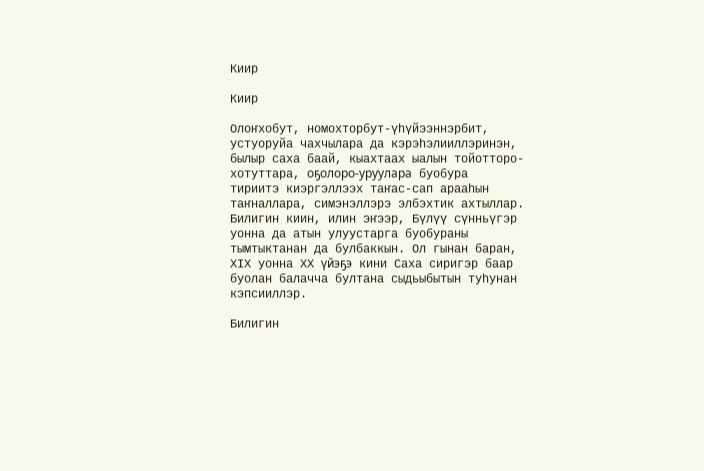Киир

Киир

Олоҥхобут, номохторбут-үһүйээннэрбит, устуоруйа чахчылара да кэрэһэлииллэринэн, былыр саха баай, кыахтаах ыалын тойотторо-хотуттара, оҕолоро-уруулара буобура тириитэ киэргэллээх таҥас-сап арааһын таҥналлара, симэнэллэрэ элбэхтик ахтыллар. Билигин киин, илин эҥээр, Бүлүү сүнньүгэр уонна да атын улуустарга буобураны тымтыктанан да булбаккын. Ол гынан баран, ХIХ уонна ХХ үйэҕэ кини Саха сиригэр баар буолан балачча бултана сыдьыбытын туһунан кэпсииллэр.

Билигин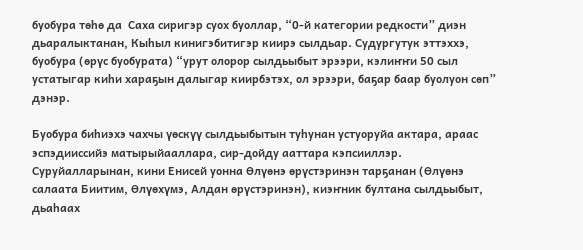буобура төһө да  Саха сиригэр суох буоллар, “0-й категории редкости” диэн дьаралыктанан, Кыһыл кинигэбитигэр киирэ сылдьар. Судургутук эттэххэ, буобура (өрүс буобурата) “урут олорор сылдьыбыт эрээри, кэлиҥҥи 50 сыл устатыгар киһи хараҕын далыгар киирбэтэх, ол эрээри, баҕар баар буолуон сөп” дэнэр.

Буобура биһиэхэ чахчы үөскүү сылдьыбытын туһунан устуоруйа актара, араас эспэдииссийэ матырыйааллара, сир-дойду ааттара кэпсииллэр. Суруйалларынан, кини Енисей уонна Өлүөнэ өрүстэринэн тарҕанан (Өлүөнэ салаата Биитим, Өлүөхүмэ, Алдан өрүстэринэн), киэҥник бултана сылдьыбыт, дьаһаах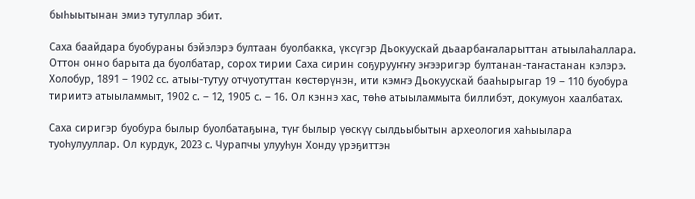быһыытынан эмиэ тутуллар эбит.

Саха баайдара буобураны бэйэлэрэ бултаан буолбакка, үксүгэр Дьокуускай дьаарбаҥаларыттан атыылаһаллара. Оттон онно барыта да буолбатар, сорох тирии Саха сирин соҕурууҥҥу эҥээригэр бултанан-таҥастанан кэлэрэ. Холобур, 1891 – 1902 сс. атыы-тутуу отчуотуттан көстөрүнэн, ити кэмҥэ Дьокуускай бааһырыгар 19 – 110 буобура тириитэ атыыламмыт, 1902 с. – 12, 1905 с. – 16. Ол кэннэ хас, төһө атыыламмыта биллибэт, докумуон хаалбатах.

Саха сиригэр буобура былыр буолбатаҕына, түҥ былыр үөскүү сылдьыбытын археология хаһыылара туоһулууллар. Ол курдук, 2023 с. Чурапчы улууһун Хонду үрэҕиттэн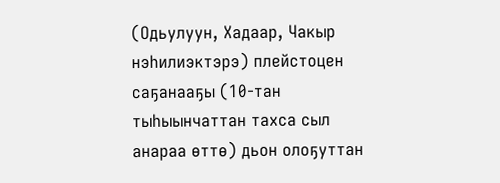(Одьулуун, Хадаар, Чакыр нэһилиэктэрэ) плейстоцен саҕанааҕы (10-тан тыһыынчаттан тахса сыл анараа өттө) дьон олоҕуттан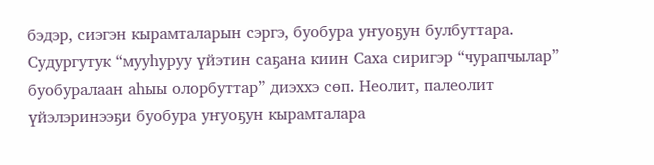бэдэр, сиэгэн кырамталарын сэргэ, буобура уҥуоҕун булбуттара. Судургутук “мууһуруу үйэтин саҕана киин Саха сиригэр “чурапчылар” буобуралаан аһыы олорбуттар” диэххэ сөп. Неолит, палеолит үйэлэринээҕи буобура уҥуоҕун кырамталара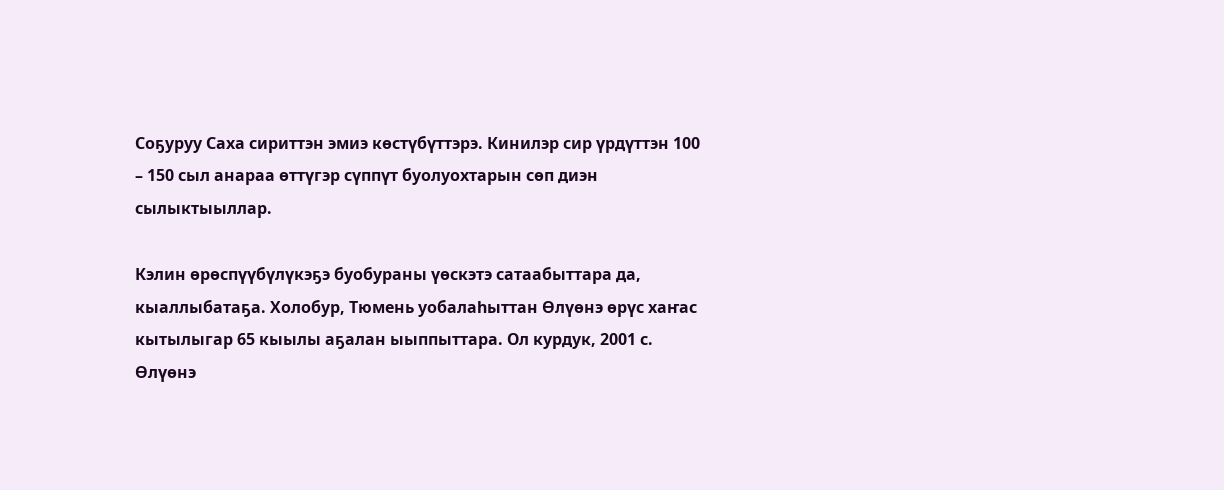Соҕуруу Саха сириттэн эмиэ көстүбүттэрэ. Кинилэр сир үрдүттэн 100 – 150 сыл анараа өттүгэр сүппүт буолуохтарын сөп диэн сылыктыыллар.

Кэлин өрөспүүбүлүкэҕэ буобураны үөскэтэ сатаабыттара да, кыаллыбатаҕа. Холобур, Тюмень уобалаһыттан Өлүөнэ өрүс хаҥас кытылыгар 65 кыылы аҕалан ыыппыттара. Ол курдук, 2001 с. Өлүөнэ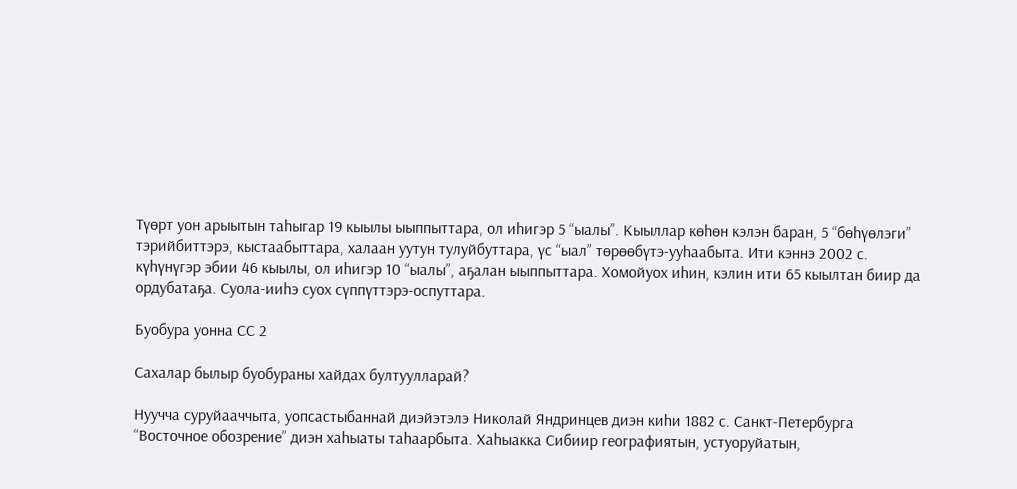Түөрт уон арыытын таһыгар 19 кыылы ыыппыттара, ол иһигэр 5 “ыалы”. Кыыллар көһөн кэлэн баран, 5 “бөһүөлэги” тэрийбиттэрэ, кыстаабыттара, халаан уутун тулуйбуттара, үс “ыал” төрөөбүтэ-ууһаабыта. Ити кэннэ 2002 с. күһүнүгэр эбии 46 кыылы, ол иһигэр 10 “ыалы”, аҕалан ыыппыттара. Хомойуох иһин, кэлин ити 65 кыылтан биир да ордубатаҕа. Суола-ииһэ суох сүппүттэрэ-оспуттара.

Буобура уонна СС 2

Сахалар былыр буобураны хайдах бултуулларай?

Нуучча суруйааччыта, уопсастыбаннай диэйэтэлэ Николай Яндринцев диэн киһи 1882 с. Санкт-Петербурга “Восточное обозрение” диэн хаһыаты таһаарбыта. Хаһыакка Сибиир географиятын, устуоруйатын,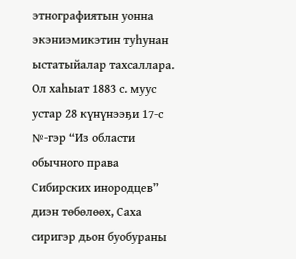этнографиятын уонна экэниэмикэтин туһунан ыстатыйалар тахсаллара. Ол хаһыат 1883 с. муус устар 28 күнүнээҕи 17-с №-гэр “Из области обычного права Сибирских инородцев” диэн төбөлөөх, Саха сиригэр дьон буобураны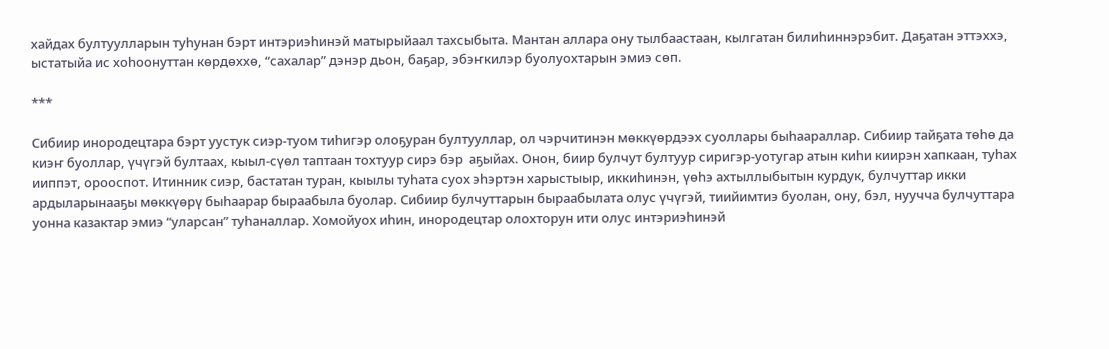хайдах бултуулларын туһунан бэрт интэриэһинэй матырыйаал тахсыбыта. Мантан аллара ону тылбаастаан, кылгатан билиһиннэрэбит. Даҕатан эттэххэ, ыстатыйа ис хоһоонуттан көрдөххө, “сахалар” дэнэр дьон, баҕар, эбэҥкилэр буолуохтарын эмиэ сөп.

***

Сибиир инородецтара бэрт уустук сиэр-туом тиһигэр олоҕуран бултууллар, ол чэрчитинэн мөккүөрдээх суоллары быһаараллар. Сибиир тайҕата төһө да киэҥ буоллар, үчүгэй бултаах, кыыл-сүөл таптаан тохтуур сирэ бэр  аҕыйах. Онон, биир булчут бултуур сиригэр-уотугар атын киһи киирэн хапкаан, туһах ииппэт, орооспот. Итинник сиэр, бастатан туран, кыылы туһата суох эһэртэн харыстыыр, иккиһинэн, үөһэ ахтыллыбытын курдук, булчуттар икки ардыларынааҕы мөккүөрү быһаарар быраабыла буолар. Сибиир булчуттарын быраабылата олус үчүгэй, тиийимтиэ буолан, ону, бэл, нуучча булчуттара уонна казактар эмиэ “уларсан” туһаналлар. Хомойуох иһин, инородецтар олохторун ити олус интэриэһинэй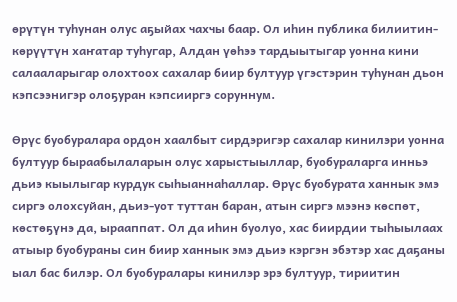өрүтүн туһунан олус аҕыйах чахчы баар. Ол иһин публика билиитин-көрүүтүн хаҥатар туһугар, Алдан үөһээ тардыытыгар уонна кини салааларыгар олохтоох сахалар биир бултуур үгэстэрин туһунан дьон кэпсээнигэр олоҕуран кэпсииргэ соруннум.

Өрүс буобуралара ордон хаалбыт сирдэригэр сахалар кинилэри уонна бултуур быраабылаларын олус харыстыыллар, буобураларга инньэ дьиэ кыылыгар курдук сыһыаннаһаллар. Өрүс буобурата ханнык эмэ сиргэ олохсуйан, дьиэ-уот туттан баран, атын сиргэ мээнэ көспөт, көстөҕүнэ да, ырааппат. Ол да иһин буолуо, хас биирдии тыһыылаах атыыр буобураны син биир ханнык эмэ дьиэ кэргэн эбэтэр хас даҕаны ыал бас билэр. Ол буобуралары кинилэр эрэ бултуур, тириитин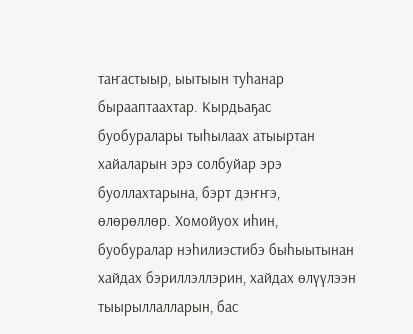таҥастыыр, ыытыын туһанар бырааптаахтар. Кырдьаҕас буобуралары тыһылаах атыыртан хайаларын эрэ солбуйар эрэ буоллахтарына, бэрт дэҥҥэ, өлөрөллөр. Хомойуох иһин, буобуралар нэһилиэстибэ быһыытынан хайдах бэриллэллэрин, хайдах өлүүлээн тыырыллалларын, бас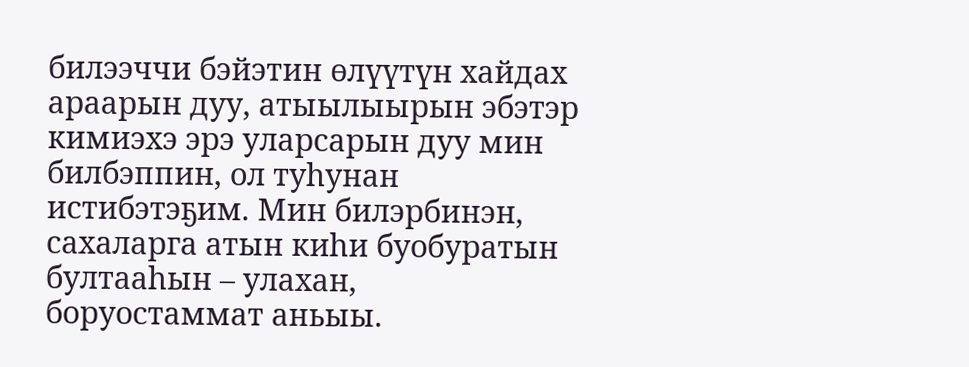билээччи бэйэтин өлүүтүн хайдах араарын дуу, атыылыырын эбэтэр кимиэхэ эрэ уларсарын дуу мин билбэппин, ол туһунан истибэтэҕим. Мин билэрбинэн, сахаларга атын киһи буобуратын бултааһын – улахан, боруостаммат аньыы.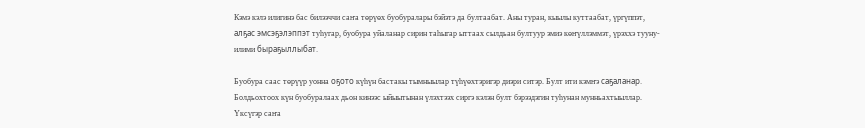Кэмэ кэлэ илигинэ бас билээччи саҥа төрүөх буобуралары бэйэтэ да бултаабат. Аны туран, кыылы куттаабат, үргүппэт, алҕас эмсэҕэлэппэт туһугар, буобура уйаланар сирин таһыгар ыттаах сылдьан бултуур эмиэ көҥүллэммэт, үрэххэ тууну-илими быраҕыллыбат.

Буобура саас төрүүр уонна оҕото күһүн бастакы тымныылар түһүөхтэригэр диэри ситэр. Булт ити кэмҥэ саҕаланар. Болдьохтоох күн буобуралаах дьон кинээс ыйыытынан үлэхтээх сиргэ кэлэн булт бэрээдэгин туһунан мунньахтыыллар. Үксүгэр саҥа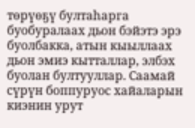төрүөҕү бултаһарга буобуралаах дьон бэйэтэ эрэ буолбакка, атын кыыллаах дьон эмиэ кытталлар, элбэх буолан бултууллар. Саамай сүрүн боппуруос хайаларын киэнин урут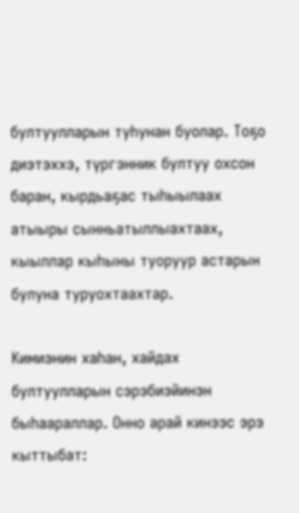бултуулларын туһунан буолар. Тоҕо диэтэххэ, түргэнник бултуу охсон баран, кырдьаҕас тыһыылаах атыыры сынньатыллыахтаах, кыыллар кыһыны туоруур астарын булуна туруохтаахтар.

Кимиэнин хаһан, хайдах бултуулларын сэрэбиэйинэн быһаараллар. Онно арай кинээс эрэ кыттыбат: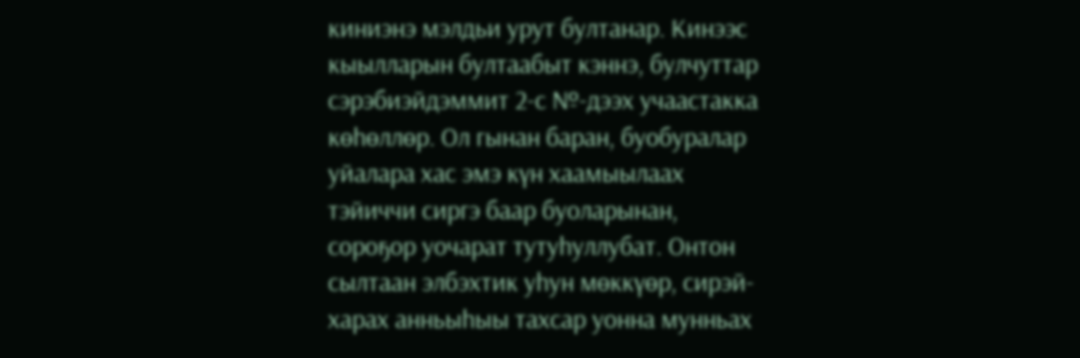киниэнэ мэлдьи урут бултанар. Кинээс кыылларын бултаабыт кэннэ, булчуттар сэрэбиэйдэммит 2-с №-дээх учаастакка көһөллөр. Ол гынан баран, буобуралар уйалара хас эмэ күн хаамыылаах тэйиччи сиргэ баар буоларынан, сороҕор уочарат тутуһуллубат. Онтон сылтаан элбэхтик уһун мөккүөр, сирэй-харах анньыһыы тахсар уонна мунньах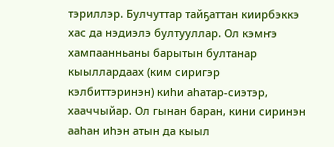тэриллэр. Булчуттар тайҕаттан киирбэккэ хас да нэдиэлэ бултууллар. Ол кэмҥэ хампаанньаны барытын бултанар кыыллардаах (ким сиригэр кэлбиттэринэн) киһи аһатар-сиэтэр, хааччыйар. Ол гынан баран, кини сиринэн ааһан иһэн атын да кыыл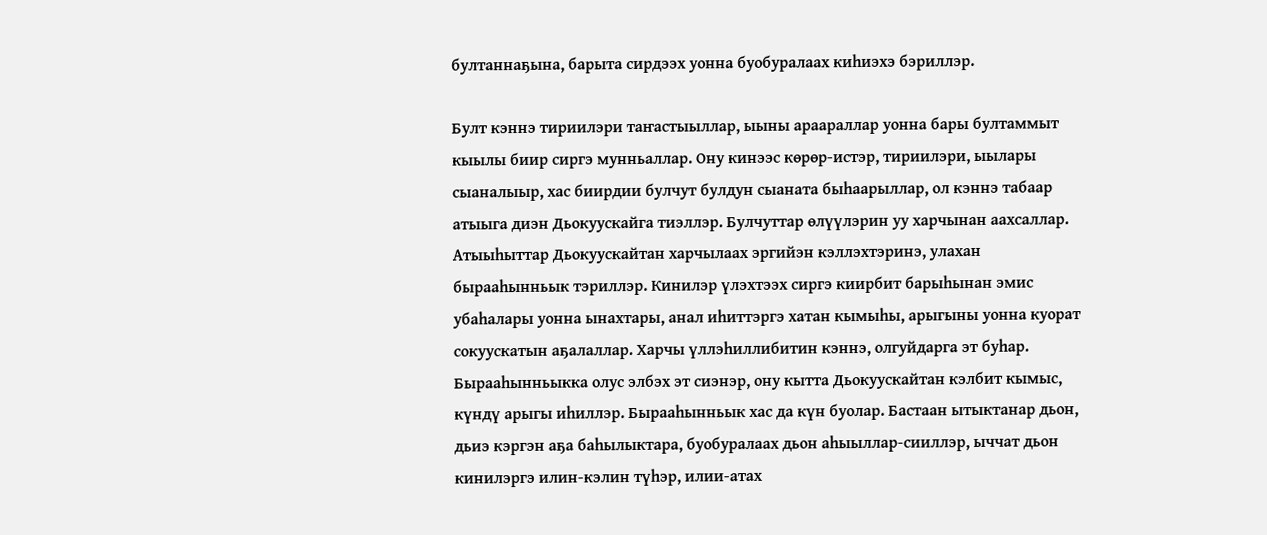бултаннаҕына, барыта сирдээх уонна буобуралаах киһиэхэ бэриллэр.

Булт кэннэ тириилэри таҥастыыллар, ыыны араараллар уонна бары бултаммыт кыылы биир сиргэ мунньаллар. Ону кинээс көрөр-истэр, тириилэри, ыылары сыаналыыр, хас биирдии булчут булдун сыаната быһаарыллар, ол кэннэ табаар атыыга диэн Дьокуускайга тиэллэр. Булчуттар өлүүлэрин уу харчынан аахсаллар. Атыыһыттар Дьокуускайтан харчылаах эргийэн кэллэхтэринэ, улахан бырааһынньык тэриллэр. Кинилэр үлэхтээх сиргэ киирбит барыһынан эмис убаһалары уонна ынахтары, анал иһиттэргэ хатан кымыһы, арыгыны уонна куорат сокуускатын аҕалаллар. Харчы үллэһиллибитин кэннэ, олгуйдарга эт буһар. Бырааһынньыкка олус элбэх эт сиэнэр, ону кытта Дьокуускайтан кэлбит кымыс, күндү арыгы иһиллэр. Бырааһынньык хас да күн буолар. Бастаан ытыктанар дьон, дьиэ кэргэн аҕа баһылыктара, буобуралаах дьон аһыыллар-сииллэр, ыччат дьон кинилэргэ илин-кэлин түһэр, илии-атах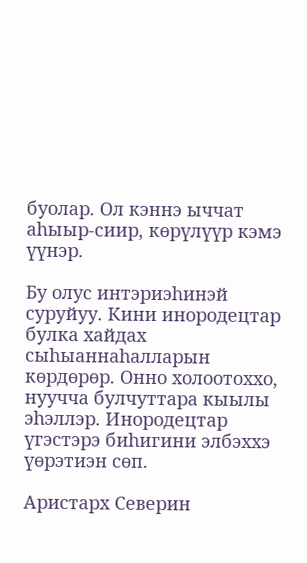буолар. Ол кэннэ ыччат аһыыр-сиир, көрүлүүр кэмэ үүнэр.

Бу олус интэриэһинэй суруйуу. Кини инородецтар булка хайдах сыһыаннаһалларын көрдөрөр. Онно холоотоххо, нуучча булчуттара кыылы эһэллэр. Инородецтар үгэстэрэ биһигини элбэххэ үөрэтиэн сөп.

Аристарх Северин